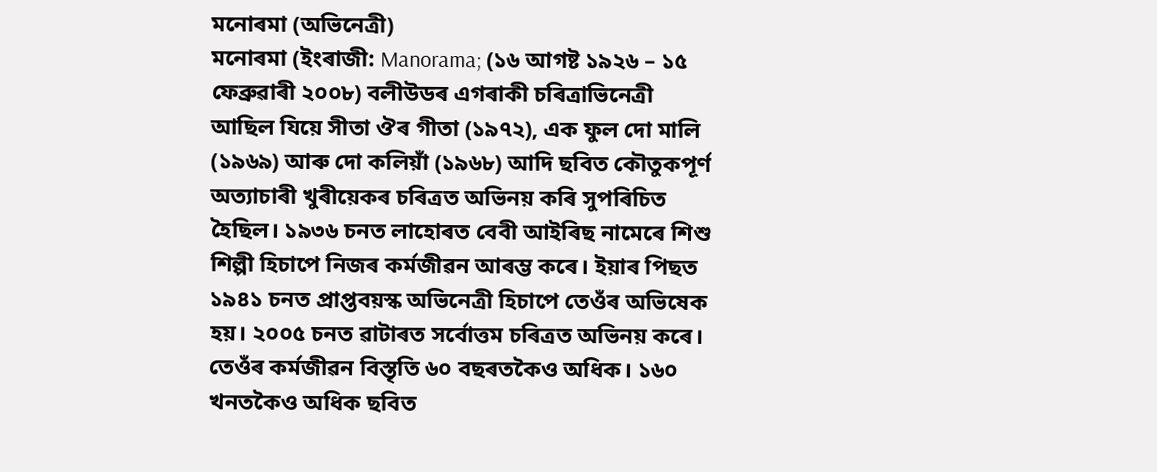মনোৰমা (অভিনেত্ৰী)
মনোৰমা (ইংৰাজী: Manorama; (১৬ আগষ্ট ১৯২৬ – ১৫ ফেব্ৰুৱাৰী ২০০৮) বলীউডৰ এগৰাকী চৰিত্ৰাভিনেত্ৰী আছিল যিয়ে সীতা ঔৰ গীতা (১৯৭২), এক ফুল দো মালি (১৯৬৯) আৰু দো কলিয়াঁ (১৯৬৮) আদি ছবিত কৌতুকপূৰ্ণ অত্যাচাৰী খুৰীয়েকৰ চৰিত্ৰত অভিনয় কৰি সুপৰিচিত হৈছিল। ১৯৩৬ চনত লাহোৰত বেবী আইৰিছ নামেৰে শিশু শিল্পী হিচাপে নিজৰ কৰ্মজীৱন আৰম্ভ কৰে। ইয়াৰ পিছত ১৯৪১ চনত প্ৰাপ্তবয়স্ক অভিনেত্ৰী হিচাপে তেওঁৰ অভিষেক হয়। ২০০৫ চনত ৱাটাৰত সৰ্বোত্তম চৰিত্ৰত অভিনয় কৰে। তেওঁৰ কৰ্মজীৱন বিস্তৃতি ৬০ বছৰতকৈও অধিক। ১৬০ খনতকৈও অধিক ছবিত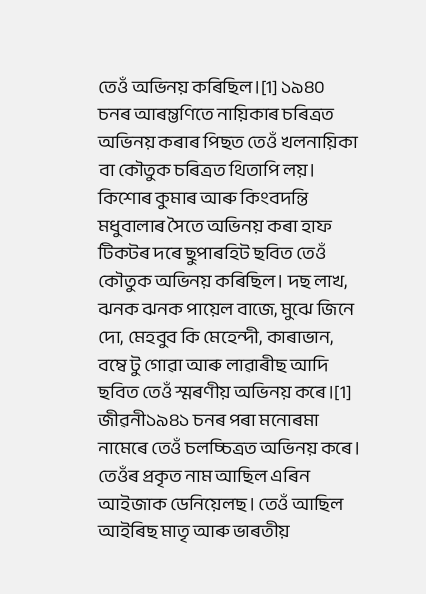তেওঁ অভিনয় কৰিছিল।[1] ১৯৪০ চনৰ আৰম্ভণিতে নায়িকাৰ চৰিত্ৰত অভিনয় কৰাৰ পিছত তেওঁ খলনায়িকা বা কৌতুক চৰিত্ৰত থিতাপি লয়। কিশোৰ কুমাৰ আৰু কিংবদন্তি মধুবালাৰ সৈতে অভিনয় কৰা হাফ টিকটৰ দৰে ছুপাৰহিট ছবিত তেওঁ কৌতুক অভিনয় কৰিছিল। দছ লাখ, ঝনক ঝনক পায়েল বাজে, মুঝে জিনে দো, মেহবুব কি মেহেন্দী, কাৰাভান, বম্বে টু গোৱা আৰু লাৱাৰীছ আদি ছবিত তেওঁ স্মৰণীয় অভিনয় কৰে।[1] জীৱনী১৯৪১ চনৰ পৰা মনোৰমা নামেৰে তেওঁ চলচ্চিত্ৰত অভিনয় কৰে। তেওঁৰ প্ৰকৃত নাম আছিল এৰিন আইজাক ডেনিয়েলছ। তেওঁ আছিল আইৰিছ মাতৃ আৰু ভাৰতীয়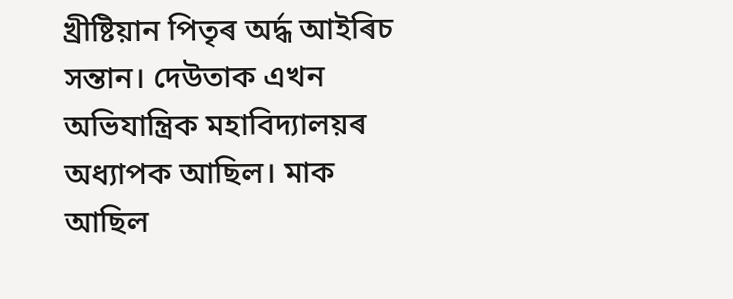খ্ৰীষ্টিয়ান পিতৃৰ অৰ্দ্ধ আইৰিচ সন্তান। দেউতাক এখন অভিযান্ত্ৰিক মহাবিদ্যালয়ৰ অধ্যাপক আছিল। মাক আছিল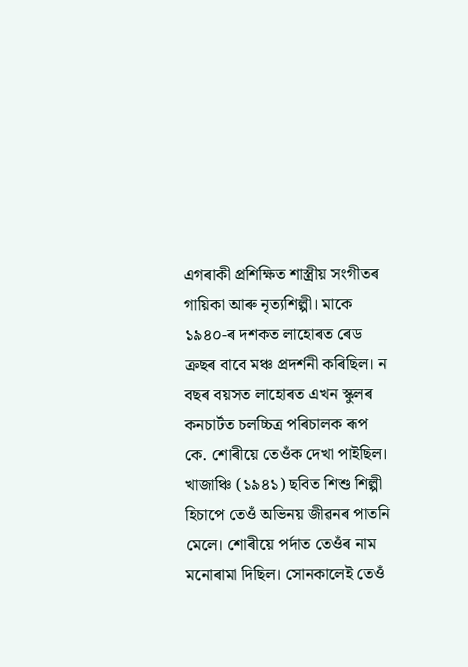এগৰাকী প্ৰশিক্ষিত শাস্ত্ৰীয় সংগীতৰ গায়িকা আৰু নৃত্যশিল্পী। মাকে ১৯৪০-ৰ দশকত লাহোৰত ৰেড ক্ৰছৰ বাবে মঞ্চ প্ৰদৰ্শনী কৰিছিল। ন বছৰ বয়সত লাহোৰত এখন স্কুলৰ কনচাৰ্টত চলচ্চিত্ৰ পৰিচালক ৰূপ কে. শোৰীয়ে তেওঁক দেখা পাইছিল। খাজাঞ্চি (১৯৪১) ছবিত শিশু শিল্পী হিচাপে তেওঁ অভিনয় জীৱনৰ পাতনি মেলে। শোৰীয়ে পৰ্দাত তেওঁৰ নাম মনোৰামা দিছিল। সোনকালেই তেওঁ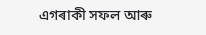এগৰাকী সফল আৰু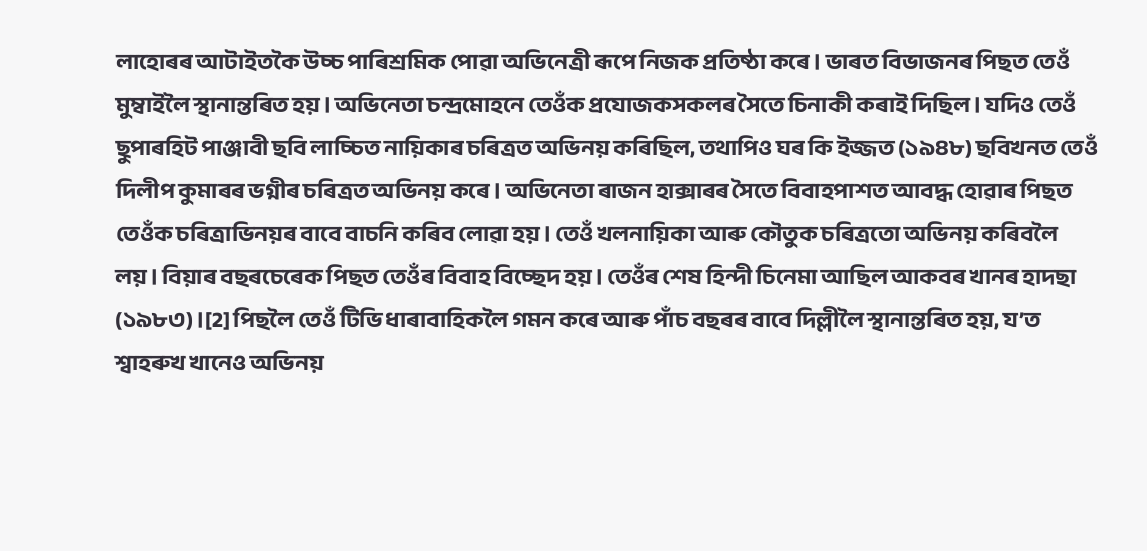লাহোৰৰ আটাইতকৈ উচ্চ পাৰিশ্ৰমিক পোৱা অভিনেত্ৰী ৰূপে নিজক প্ৰতিষ্ঠা কৰে। ভাৰত বিভাজনৰ পিছত তেওঁ মুম্বাইলৈ স্থানান্তৰিত হয়। অভিনেতা চন্দ্ৰমোহনে তেওঁক প্ৰযোজকসকলৰ সৈতে চিনাকী কৰাই দিছিল। যদিও তেওঁ ছুপাৰহিট পাঞ্জাবী ছবি লাচ্চিত নায়িকাৰ চৰিত্ৰত অভিনয় কৰিছিল, তথাপিও ঘৰ কি ইজ্জত (১৯৪৮) ছবিখনত তেওঁ দিলীপ কুমাৰৰ ভগ্নীৰ চৰিত্ৰত অভিনয় কৰে। অভিনেতা ৰাজন হাক্সাৰৰ সৈতে বিবাহপাশত আবদ্ধ হোৱাৰ পিছত তেওঁক চৰিত্ৰাভিনয়ৰ বাবে বাচনি কৰিব লোৱা হয়। তেওঁ খলনায়িকা আৰু কৌতুক চৰিত্ৰতো অভিনয় কৰিবলৈ লয়। বিয়াৰ বছৰচেৰেক পিছত তেওঁৰ বিবাহ বিচ্ছেদ হয়। তেওঁৰ শেষ হিন্দী চিনেমা আছিল আকবৰ খানৰ হাদছা (১৯৮৩)।[2] পিছলৈ তেওঁ টিভি ধাৰাবাহিকলৈ গমন কৰে আৰু পাঁচ বছৰৰ বাবে দিল্লীলৈ স্থানান্তৰিত হয়, য’ত শ্বাহৰুখ খানেও অভিনয়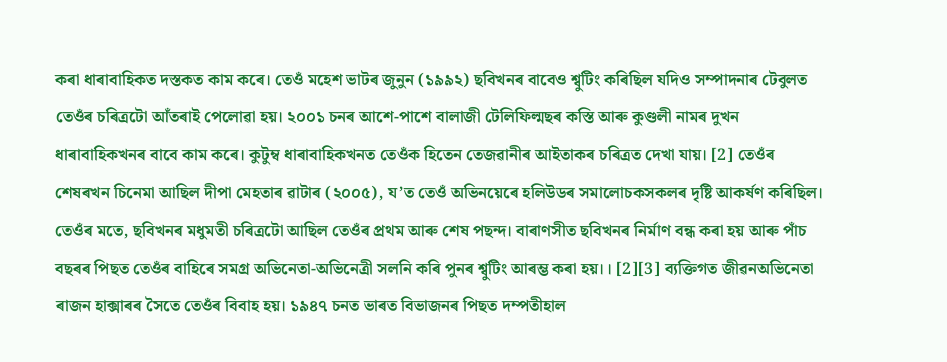কৰা ধাৰাবাহিকত দস্তকত কাম কৰে। তেওঁ মহেশ ভাটৰ জুনুন (১৯৯২) ছবিখনৰ বাবেও শ্বুটিং কৰিছিল যদিও সম্পাদনাৰ টেবুলত তেওঁৰ চৰিত্ৰটো আঁতৰাই পেলোৱা হয়। ২০০১ চনৰ আশে-পাশে বালাজী টেলিফিল্মছৰ কস্তি আৰু কুণ্ডলী নামৰ দুখন ধাৰাবাহিকখনৰ বাবে কাম কৰে। কুটুম্ব ধাৰাবাহিকখনত তেওঁক হিতেন তেজৱানীৰ আইতাকৰ চৰিত্ৰত দেখা যায়। [2] তেওঁৰ শেষৰখন চিনেমা আছিল দীপা মেহতাৰ ৱাটাৰ (২০০৫), য’ত তেওঁ অভিনয়েৰে হলিউডৰ সমালোচকসকলৰ দৃষ্টি আকৰ্ষণ কৰিছিল। তেওঁৰ মতে, ছবিখনৰ মধুমতী চৰিত্ৰটো আছিল তেওঁৰ প্ৰথম আৰু শেষ পছন্দ। বাৰাণসীত ছবিখনৰ নিৰ্মাণ বন্ধ কৰা হয় আৰু পাঁচ বছৰৰ পিছত তেওঁৰ বাহিৰে সমগ্ৰ অভিনেতা-অভিনেত্ৰী সলনি কৰি পুনৰ শ্বুটিং আৰম্ভ কৰা হয়।। [2][3] ব্যক্তিগত জীৱনঅভিনেতা ৰাজন হাক্সাৰৰ সৈতে তেওঁৰ বিবাহ হয়। ১৯৪৭ চনত ভাৰত বিভাজনৰ পিছত দম্পতীহাল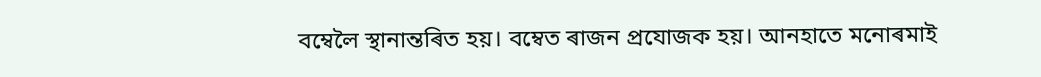বম্বেলৈ স্থানান্তৰিত হয়। বম্বেত ৰাজন প্ৰযোজক হয়। আনহাতে মনোৰমাই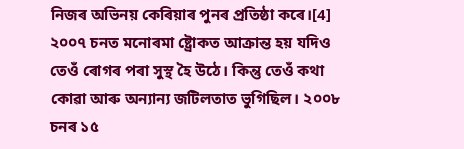নিজৰ অভিনয় কেৰিয়াৰ পুনৰ প্ৰতিষ্ঠা কৰে।[4] ২০০৭ চনত মনোৰমা ষ্ট্ৰোকত আক্ৰান্ত হয় যদিও তেওঁ ৰোগৰ পৰা সুস্থ হৈ উঠে। কিন্তু তেওঁ কথা কোৱা আৰু অন্যান্য জটিলতাত ভুগিছিল। ২০০৮ চনৰ ১৫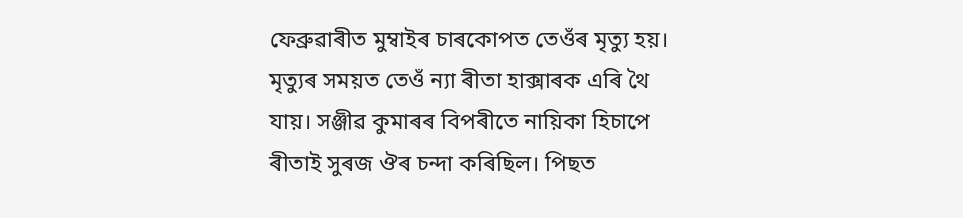ফেব্ৰুৱাৰীত মুম্বাইৰ চাৰকোপত তেওঁৰ মৃত্যু হয়। মৃত্যুৰ সময়ত তেওঁ ন্যা ৰীতা হাক্সাৰক এৰি থৈ যায়। সঞ্জীৱ কুমাৰৰ বিপৰীতে নায়িকা হিচাপে ৰীতাই সুৰজ ঔৰ চন্দা কৰিছিল। পিছত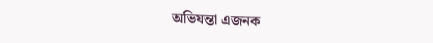অভিযন্তা এজনক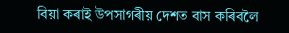বিয়া কৰাই উপসাগৰীয় দেশত বাস কৰিবলৈ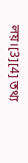লয়।[3][4] তথ্য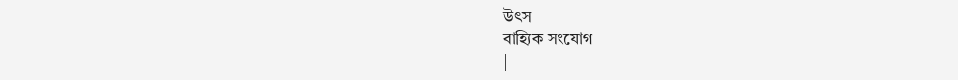উৎস
বাহ্যিক সংযোগ
|